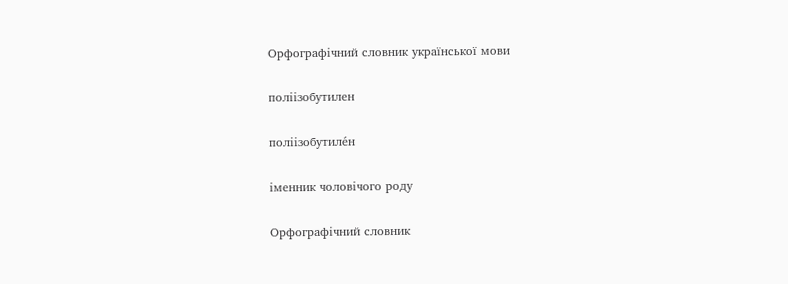Орфографічний словник української мови

поліізобутилен

поліізобутиле́н

іменник чоловічого роду

Орфографічний словник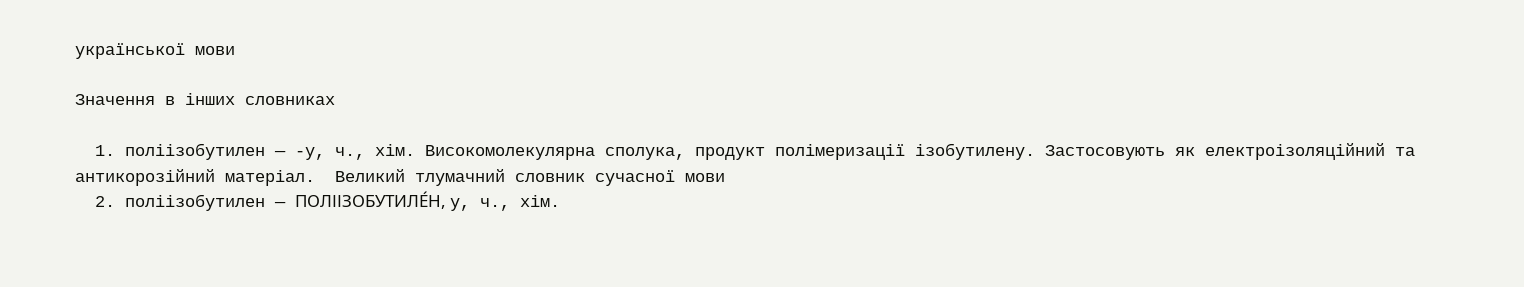української мови

Значення в інших словниках

  1. поліізобутилен — -у, ч., хім. Високомолекулярна сполука, продукт полімеризації ізобутилену. Застосовують як електроізоляційний та антикорозійний матеріал.  Великий тлумачний словник сучасної мови
  2. поліізобутилен — ПОЛІІЗОБУТИЛЕ́Н, у, ч., хім.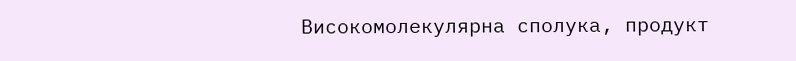Високомолекулярна сполука, продукт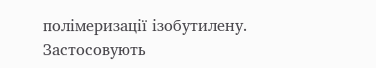полімеризації ізобутилену. Застосовують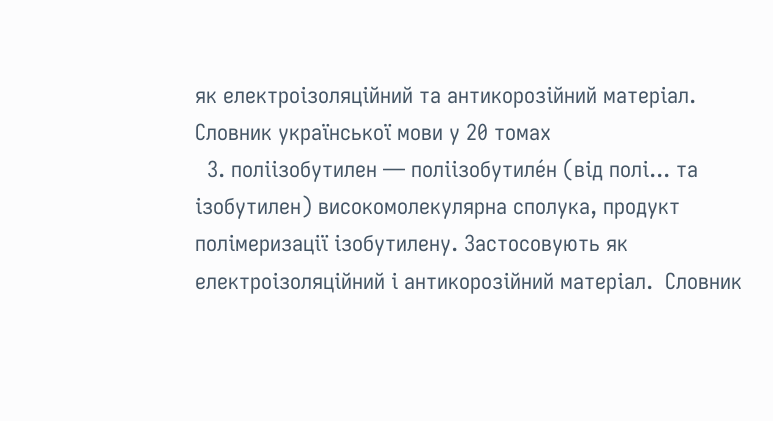як електроізоляційний та антикорозійний матеріал.  Словник української мови у 20 томах
  3. поліізобутилен — поліізобутиле́н (від полі... та ізобутилен) високомолекулярна сполука, продукт полімеризації ізобутилену. Застосовують як електроізоляційний і антикорозійний матеріал.  Словник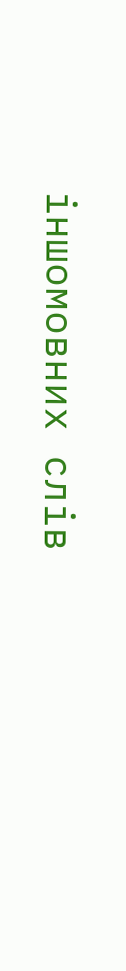іншомовних слів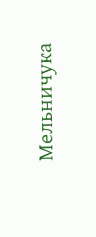Мельничука